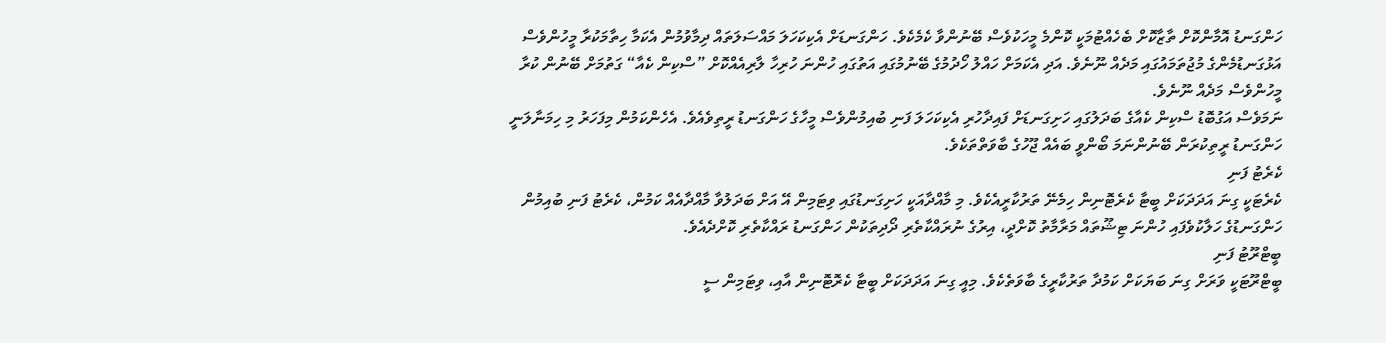ހަންގަނޑު އޮމާންކޮށް ތާޒާކޮށް ބެހެއްޓުމަކީ ކޮންމެ މީހަކުވެސް ބޭނުންވާ ކެމެކެވެ. ހަންގަނޑަށް އެކިކަހަލަ މައްސަލަތައް ދިމާވުމުން އެކަމާ ހިތާމަކުރާ މީހުންވެސް އަޅުގަނޑުމެންގެ މުޖުތަމައުގައި މަދެއް ނޫނެވެ. އަދި އެކަމަށް ހައްލު ހޯދުމުގެ ބޭނުމުގައި އަތުގައި ހުންނަ ހުރިހާ ލާރިއެއްކޮށް ”ސްކިން ކެއާ“ ގަތުމަށް ބޭނުން ކުރާ މީހުންވެސް މަދެއް ނޫނެވެ.
ނަމަވެސް އަގުބޮޑު ސްކިން ކެއާގެ ބަދަލުގައި ހަށިގަނޑަށް ފައިދާހުރި އެކިކަހަލަ ފަނި ބުއިމުންވެސް މީހާގެ ހަންގަނޑު ރީތިވެއެވެ. އެހެންކަމުން މިފަހަރު މި ހިމަނާލަނީ ހަންގަނޑު ރީތިކުރަން ބޭނުންނަމަ ބޯންވީ ބައެއް ޖޫހުގެ ބާވަތްތަކެވެ.
ކެރެޓު ފަނި
ކެރެޓަކީ ގިނަ އަދަދަކަށް ބީޓާ ކެރެޓޮނިން ހިމެނޭ ތަރުކާރީއެކެވެ. މި މާއްދާއަކީ ހަށިގަނޑުގައި ވިޓަމިން އޭ އަށް ބަދަލުވާ މާއްދާއެއް ކަމުން، ކެރެޓު ފަނި ބުއިމުން ހަންގަނޑުގެ ހަލާކުވެފައި ހުންނަ ޓިޝޫތައް މަރާމާތު ކޮށްދީ، އިރުގެ ނުރައްކާތެރި ދޯދިތަކުން ހަންގަނޑު ރައްކާތެރި ކޮށްދެއެވެ.
ބީޓްރޫޓު ފަނި
ބީޓްރޫޓަކީ ވަރަށް ގިނަ ބަޔަކަށް ކަމުދާ ތަރުކާރީގެ ބާވަތެކެވެ. މިއީ ގިނަ އަދަދަކަށް ބީޓާ ކެރޮޓޮނިން އާއި، ވިޓަމިން ސީ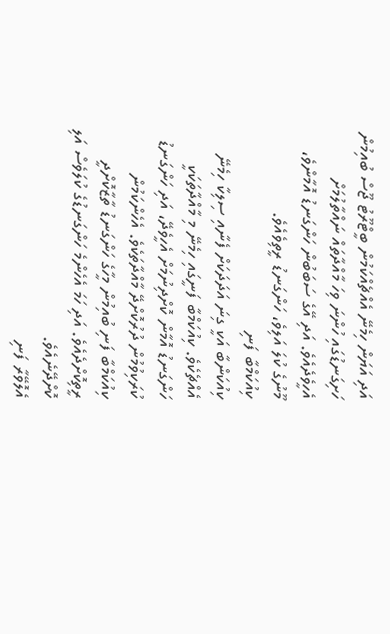އަދި އަޔަން ހިމެނޭ އެއްޗެއްކަމުން ބީޓްރޫޓު ޖޫސް ބުއިމުން ހަށިގަނޑުގައި ހުންނަ ވިހަ މާއްދާތައް ނައްތާލުމަށް އެހީވެދެއެވެ. އަދި އޭގެ ސަބަބުން ހަންގަނޑު އޮމާންވެ، މޫނުގެ ކުލަ އަލިވެ، ހަންގަނޑު ރީތިވެއެވެ.
ކިއުކަމްބާ ފަނި
ކިއުކަންބާ އަކީ ގިނަ އަދަދަކަށް ފެނާއި ސިލިކާ ހިމެނޭ އެއްޗެކެވެ. ކިއުކަމްބާ ފަނީގައި ހިމެނޭ މި މާއްދާތަކަކީ ހަންގަނޑު އޮމާން ކޮށްދިނުމަށް އެހީވެދޭ، އަދި ހަންގަނޑު ކުރަކިވުމުން ދުރުކޮށްދޭ މާއްދާތަކެވެ. އެހެންކަމުން ކިއުކަމްބާ ފަނި ބުއިމުން މީހާގެ ހަންގަނޑު ތާޒާކޮށްދީ ރީތިކޮށްދެއެވެ. އަދި ހަމަ އެހެންމެ ހަންގަނޑުގެ ކުލަވެސް އަލި ކޮށްދޭނެއެވެ.
އެލޮވޭރާ ފަނި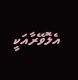އެލޮވޭރާއަކީ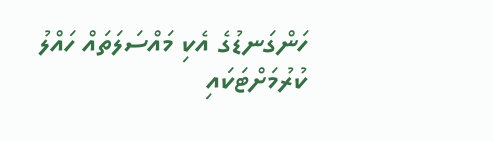ހަންގަނޑުގެ އެކި މައްސަލަތައް ހައްލު ކުރުމަށްޓަކައި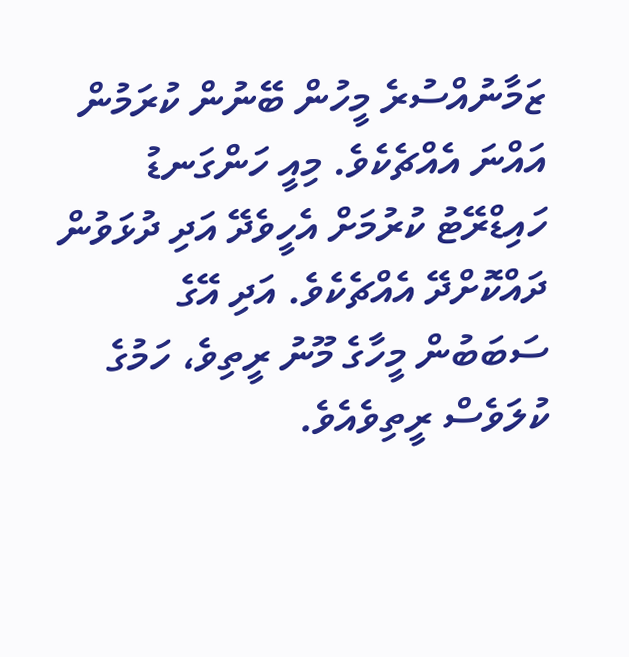ޒަމާނުއްސުރެ މީހުން ބޭނުން ކުރަމުން އައްނަ އެއްޗެކެވެ. މިއީ ހަންގަނޑު ހައިޑްރޭޓު ކުރުމަށް އެހީވެދޭ އަދި ދުޅަވުން ދައްކޮށްދޭ އެއްޗެކެވެ. އަދި އޭގެ ސަބަބުން މީހާގެ މޫނު ރީތިވެ، ހަމުގެ ކުލަވެސް ރީތިވެއެވެ.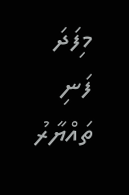މިފަދަ ފަނި ތައްޔާރު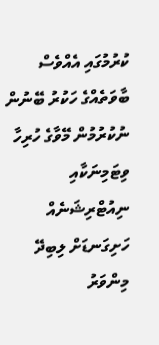ކުރުމުގައި އެއްވެސް ބާވަތެއްގެ ހަކުރު ބޭނުން ނުކުރުމުން މޭވާގެ ހުރިހާ ވިޓަމިނަކާއި ނިއުޓްރިޝަނެއް ހަށިގަނޑަށް ލިބިދޭ މިންވަރު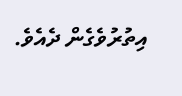އިތުރުވެގެން ދެއެވެ.